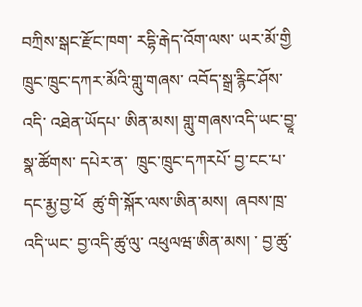བཀྲིས་སྒང་རྫོང་ཁག་ རདྷི་རྒེད་འོག་ལས་ ཡར་མོ་གྱི ཁྲུང་ཁྲུང་དཀར་མོའི་གླུ་གཞས་ འབོད་སྒྲ་རྙིང་ཤོས་འདི་ འཐེན་ཡོདཔ་ ཨིན་མས། གླུ་གཞས་འདི་ཡང་བྱཱ་སྣ་ཚོགས་ དཔེར་ན་  ཁྲུང་ཁྲུང་དཀརཔོ་ བྱ་ངང་པ་དང་རྨྱ་བྱ་ཕོ  ཚུ་གི་སྐོར་ལས་ཨིན་མས།  ཞབས་ཁྲ་འདི་ཡང་ བྱ་འདི་ཚུ་ལུ་ འཕུལཝ་ཨིན་མས། ་ བྱ་ཚུ་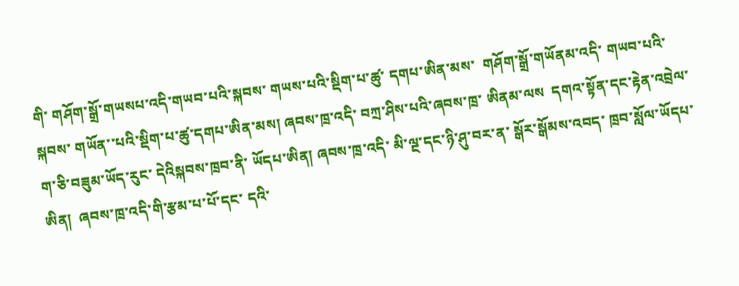གི་ གཤོག་སྒྲོ་གཡསཔ་འདི་གཡབ་པའི་སྐབས་ གཡས་པའི་སྡིག་པ་ཚུ་ དགཔ་ཨིན་མས་  གཤོག་སྒྲོ་གཡོནམ་འདི་ གཡབ་པའི་སྐབས་ གཡོན་་པའི་སྡིག་པ་ཚུ་དགཔ་ཨིན་མས། ཞབས་ཁྲ་འདི་ བཀྲ་ཤིས་པའི་ཞབས་ཁྲ་ ཨིནམ་ལས  དགའ་སྟོན་དང་རྟེན་འབྲེལ་  ག་ཅི་བཟུམ་ཡོད་རུང་ དེའིསྐབས་ཁྲབ་ནི་ ཡོདཔ་ཨིན། ཞབས་ཁྲ་འདི་ མི་ལྔ་དང་ཉི་ཤུ་བར་ན་ སྒོར་སྒོམས་འབད་ ཁྲབ་སློལ་ཡོདཔ་ཨིན།  ཞབས་ཁྲ་འདི་གི་རྩམ་པ་པོ་དང་ དའི་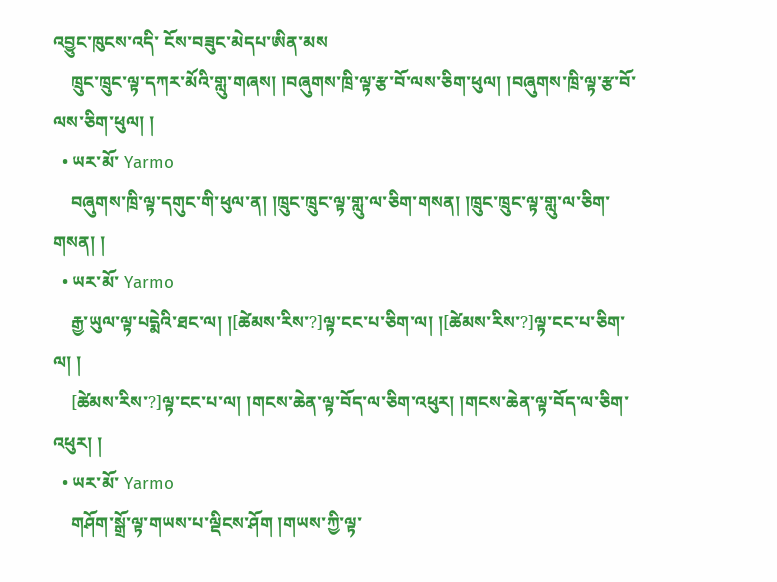འབྱུང་ཁུངས་འདི་ ངོས་བཟུང་མེདཔ་ཨིན་མས
    ཁྲུང་ཁྲུང་ལྟ་དཀར་མོའི་གླུ་གཞས། །བཞུགས་ཁྲི་ལྟ་རྩ་བོ་ལས་ཅིག་ཕུལ། །བཞུགས་ཁྲི་ལྟ་རྩ་བོ་ལས་ཅིག་ཕུལ། །
  • ཡར་མོ་ Yarmo
    བཞུགས་ཁྲི་ལྟ་དགུང་གི་ཕུལ་ན། །ཁྲུང་ཁྲུང་ལྟ་གླུ་ལ་ཅིག་གསན། །ཁྲུང་ཁྲུང་ལྟ་གླུ་ལ་ཅིག་གསན། །
  • ཡར་མོ་ Yarmo
    རྒྱ་ཡུལ་ལྟ་པདྨེའི་ཐང་ལ། །[ཚེམས་རིས་?]ལྟ་ངང་པ་ཅིག་ལ། །[ཚེམས་རིས་?]ལྟ་ངང་པ་ཅིག་ལ། །
    [ཚེམས་རིས་?]ལྟ་ངང་པ་ལ། །གངས་ཆེན་ལྟ་བོད་ལ་ཅིག་འཕུར། །གངས་ཆེན་ལྟ་བོད་ལ་ཅིག་འཕུར། །
  • ཡར་མོ་ Yarmo
    གཤོག་སྒྲོ་ལྟ་གཡས་པ་ལྡིངས་ཤོག །གཡས་ཀྱི་ལྟ་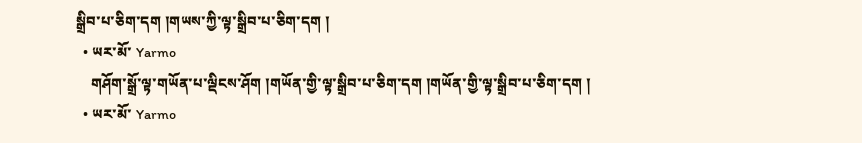སྒྲིབ་པ་ཅིག་དག །གཡས་ཀྱི་ལྟ་སྒྲིབ་པ་ཅིག་དག །
  • ཡར་མོ་ Yarmo
    གཤོག་སྒྲོ་ལྟ་གཡོན་པ་ལྡིངས་ཤོག །གཡོན་གྱི་ལྟ་སྒྲིབ་པ་ཅིག་དག །གཡོན་གྱི་ལྟ་སྒྲིབ་པ་ཅིག་དག །
  • ཡར་མོ་ Yarmo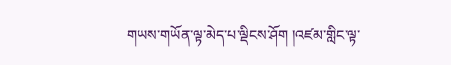གཡས་གཡོན་ལྟ་མེད་པ་ལྡིངས་ཤོག །འཛམ་གླིང་ལྟ་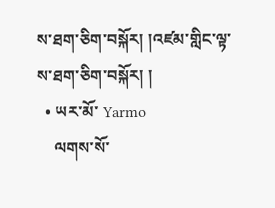ས་ཐག་ཅིག་བསྐོར། །འཛམ་གླིང་ལྟ་ས་ཐག་ཅིག་བསྐོར། །
  • ཡར་མོ་ Yarmo
    ལགས་སོ་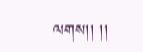ལགས།། །།